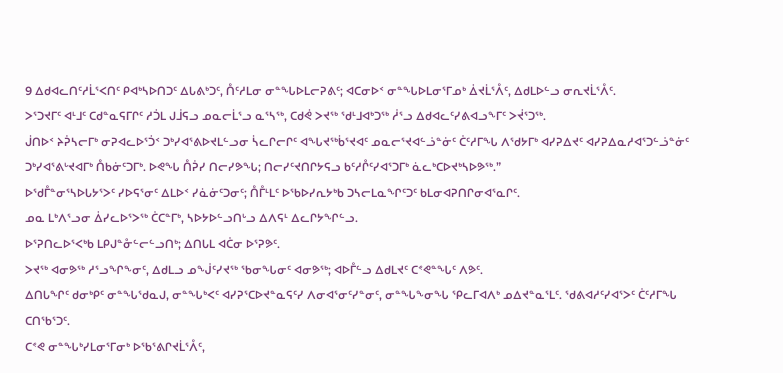9 ᐃᑯᐊᓚᑎᑦᓱᒫᕐᐸᑎᑦ ᑭᐊᒃᓴᐅᑎᑐᑦ ᐃᒐᕕᒃᑐᑦ, ᑍᑦᓱᒪᓂ ᓂᓐᖓᐅᒪᓕᕈᕕᑦ; ᐊᑕᓂᐅᑉ ᓂᓐᖓᐅᒪᓂᕐᒥᓄᒃ ᐄᔪᒫᕐᐰᑦ, ᐃᑯᒪᐅᓪᓗ ᓂᕆᔪᒫᕐᐰᑦ.
ᐳᕐᑐᔪᒥᑦ ᐊᒻᒧᑦ ᑕᑯᓐᓇᕋᒥᒋᑦ ᓱᑑᒪ ᒍᒨᕋᓗ ᓄᓇᓕᒫᕐᓗ ᓇᕐᓴᖅ, ᑕᑯᕚ ᐳᔪᖅ ᖁᒻᒧᐊᒃᑐᖅ ᓲᕐᓗ ᐃᑯᐊᓚᑦᓯᕕᐊᓗᖕᒥᑦ ᐳᔫᕐᑐᖅ.
ᒎᑎᐅᑉ ᔨᕉᓴᓕᒥᒃ ᓂᕈᐊᓚᐅᕐᑑᑉ ᑐᒃᓯᐊᕐᕕᐅᔪᒪᓪᓗᓂ ᓵᓚᒋᓕᒋᑦ ᐊᖓᔪᖅᑳᕐᔪᐊᑦ ᓄᓇᓕᕐᔪᐊᓪᓘᓐᓃᑦ ᑖᑦᓱᒥᖓ ᐱᖁᔭᒥᒃ ᐊᓯᕈᐃᔪᑦ ᐊᓯᕈᐃᓇᓱᐊᕐᑐᓪᓘᓐᓃᑦ ᑐᒃᓯᐊᕐᕕᒡᔪᐊᒥᒃ ᑍᑲᓃᑦᑐᒥᒃ. ᐅᕙᖓ ᑍᕉᓯ ᑎᓕᓯᕗᖓ; ᑎᓕᓯᑦᔪᑎᒋᔭᕋᓗ ᑲᑦᓱᒊᑦᓯᐊᕐᑐᒥᒃ ᓈᓚᒃᑕᐅᔪᒃᓴᐅᕗᖅ.”
ᐅᖁᒤᓐᓂᕐᓴᐅᒐᔭᕐᐳᑦ ᓯᐅᕋᕐᓂᑦ ᐃᒪᐅᑉ ᓯᓈᓃᑦᑐᓂᑦ; ᑍᒤᒻᒪᑦ ᐅᖃᐅᓯᕆᔭᒃᑲ ᑐᓴᓕᒪᓇᖏᑦᑐᑦ ᑲᒪᓂᐊᕈᑎᒋᓂᐊᕐᓇᒋᑦ.
ᓄᓇ ᒪᒃᐱᕐᓗᓂ ᐄᓯᓚᐅᕐᐳᖅ ᑖᑕᓐᒥᒃ, ᓴᐅᔭᐅᓪᓗᑎᒡᓗ ᐃᐱᕋᒻ ᐃᓚᒋᔭᖏᓪᓗ.
ᐅᕐᕈᑎᓚᐅᕐᐸᒃᑲ ᒪᑭᒍᓐᓁᓪᓕᓪᓗᑎᒃ; ᐃᑎᒐᒪ ᐊᑖᓂ ᐅᕐᕈᕗᑦ.
ᐳᔪᖅ ᐊᓂᕗᖅ ᓱᕐᓗᖏᖕᓂᑦ, ᐃᑯᒪᓗ ᓄᖒᑦᓯᔪᖅ ᖃᓂᖓᓂᑦ ᐊᓂᕗᖅ; ᐊᐅᒤᓪᓗ ᐃᑯᒪᔪᑦ ᑕᕝᕙᓐᖓᑦ ᐱᕗᑦ.
ᐃᑎᒐᖏᑦ ᑯᓂᒃᑭᑦ ᓂᓐᖓᖁᓇᒍ, ᓂᓐᖓᒃᐸᑦ ᐊᓯᕈᕐᑕᐅᔪᓐᓇᕋᑦᓯ ᐱᓂᐊᕐᓂᑦᓯᓐᓂᑦ, ᓂᓐᖓᖕᓂᖓ ᕿᓚᒥᐊᐱᒃ ᓄᐃᔪᓐᓇᕐᒪᑦ. ᖁᕕᐊᓱᑦᓯᐊᕐᐳᑦ ᑖᑦᓱᒥᖓ ᑕᑎᖃᕐᑐᑦ.
ᑕᕝᕙ ᓂᓐᖓᒃᓯᒪᓂᕐᒥᓂᒃ ᐅᖃᕐᕕᒋᔪᒫᕐᐰᑦ,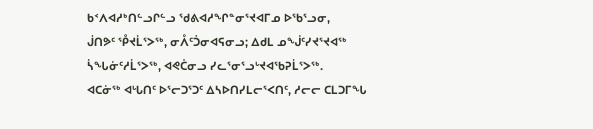ᑲᑉᐱᐊᓱᒃᑎᓪᓗᒋᓪᓗ ᖁᕕᐊᓱᖏᓐᓂᕐᔪᐊᒥᓄ ᐅᖃᕐᓗᓂ,
ᒎᑎᕗᑦ ᕾᔪᒫᕐᐳᖅ, ᓂᐰᑦᑑᓂᐊᕋᓂᓗ; ᐃᑯᒪ ᓄᖒᑦᓯᔪᕐᔪᐊᖅ ᓵᖓᓃᑦᓱᒫᕐᐳᖅ, ᐊᕙᑖᓂᓗ ᓯᓚᕐᓂᕐᓗᒡᔪᐊᖃᕈᒫᕐᐳᖅ.
ᐊᑕᓃᖅ ᐊᒡᒐᑎᑦ ᐅᕐᓕᑐᕐᑐᑦ ᐃᓴᐅᑎᓯᒪᓕᕐᐸᑎᑦ, ᓱᓕᓕ ᑕᒪᑐᒥᖓ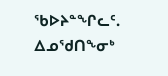ᖃᐅᔨᓐᖏᓚᑦ. ᐃᓄᖁᑎᖕᓂᒃ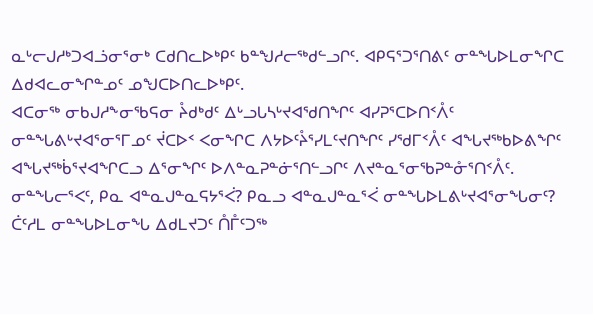ᓇᒡᓕᒍᓱᒃᑐᐊᓘᓂᕐᓂᒃ ᑕᑯᑎᓚᐅᒃᑭᑦ ᑲᓐᖑᓱᓕᖅᑯᓪᓗᒋᑦ. ᐊᑭᕋᕐᑐᕐᑎᕕᑦ ᓂᓐᖓᐅᒪᓂᖏᑕ ᐃᑯᐊᓚᓂᖏᓐᓄᑦ ᓄᖑᑕᐅᑎᓚᐅᒃᑭᑦ.
ᐊᑕᓂᖅ ᓂᑲᒍᓱᖕᓂᖃᕋᓂ ᔧᑯᒃᑯᑦ ᐃᒡᓗᒐᓴᒡᔪᐊᖁᑎᖏᑦ ᐊᓯᕈᕐᑕᐅᑎᑉᐰᑦ ᓂᓐᖓᕕᒡᔪᐊᕐᓂᕐᒥᓄᑦ ᔫᑕᐅᑉ ᐸᓂᖏᑕ ᐱᔭᐅᑦᔧᕐᓯᒪᑦᔪᑎᖏᑦ ᓯᖁᒥᑉᐰᑦ ᐊᖓᔪᖅᑲᐅᕕᖏᑦ ᐊᖓᔪᖅᑳᕐᔪᐊᖏᑕᓗ ᐃᕐᓂᖏᑦ ᐅᐱᓐᓇᕈᓐᓃᕐᑎᓪᓗᒋᑦ ᐱᔪᓐᓇᕐᓂᖃᕈᓐᓁᕐᑎᑉᐰᑦ.
ᓂᓐᖓᓕᕐᐸᑦ, ᑭᓇ ᐊᓐᓇᒍᓐᓇᕋᔭᕐᐹ? ᑭᓇᓗ ᐊᓐᓇᒍᓐᓇᕐᐹ ᓂᓐᖓᐅᒪᕕᒡᔪᐊᕐᓂᖓᓂᑦ? ᑖᑦᓱᒪ ᓂᓐᖓᐅᒪᓂᖓ ᐃᑯᒪᔪᑐᑦ ᑍᒤᑦᑐᖅ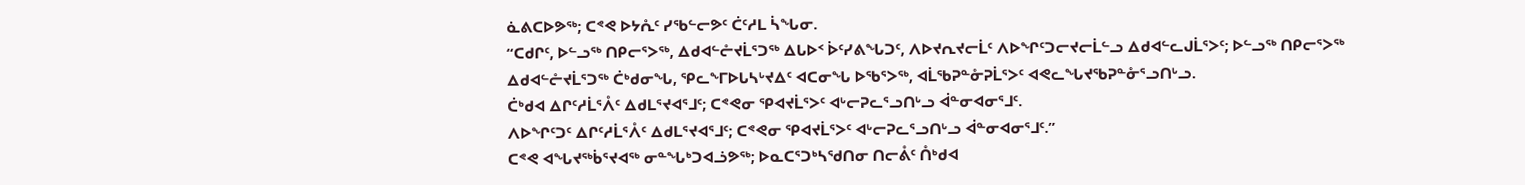ᓈᕕᑕᐅᕗᖅ; ᑕᕝᕙ ᐅᔭᕅᑦ ᓯᖃᓪᓕᕗᑦ ᑖᑦᓱᒪ ᓵᖓᓂ.
“ᑕᑯᒋᑦ, ᐅᓪᓗᖅ ᑎᑭᓕᕐᐳᖅ, ᐃᑯᐊᓪᓔᔪᒫᕐᑐᖅ ᐃᒐᐅᑉ ᐆᑦᓯᕕᖓᑐᑦ, ᐱᐅᔪᕆᔪᓕᒫᑦ ᐱᐅᖏᑦᑐᓕᔪᓕᒫᓪᓗ ᐃᑯᐊᓪᓚᒍᒫᕐᐳᑦ; ᐅᓪᓗᖅ ᑎᑭᓕᕐᐳᖅ ᐃᑯᐊᓪᓔᔪᒫᕐᑐᖅ ᑖᒃᑯᓂᖓ, ᕿᓚᖕᒥᐅᒐᓴᒡᔪᐃᑦ ᐊᑕᓂᖓ ᐅᖃᕐᐳᖅ, ᐊᒫᖃᕈᓐᓁᕈᒫᕐᐳᑦ ᐊᕙᓚᖓᔪᖃᕈᓐᓁᕐᓗᑎᒡᓗ.
ᑖᒃᑯᐊ ᐃᒋᑦᓱᒫᕐᐰᑦ ᐃᑯᒪᕐᔪᐊᕐᒧᑦ; ᑕᕝᕙᓂ ᕿᐊᔪᒫᕐᐳᑦ ᐊᒡᓕᕈᓚᕐᓗᑎᒡᓗ ᐋᓐᓂᐊᓂᕐᒧᑦ.
ᐱᐅᖏᑦᑐᑦ ᐃᒋᑦᓱᒫᕐᐰᑦ ᐃᑯᒪᕐᔪᐊᕐᒧᑦ; ᑕᕝᕙᓂ ᕿᐊᔪᒫᕐᐳᑦ ᐊᒡᓕᕈᓚᕐᓗᑎᒡᓗ ᐋᓐᓂᐊᓂᕐᒧᑦ.”
ᑕᕝᕙ ᐊᖓᔪᖅᑳᕐᔪᐊᖅ ᓂᓐᖓᒃᑐᐊᓘᕗᖅ; ᐅᓇᑕᕐᑐᒃᓴᖁᑎᓂ ᑎᓕᕔᑦ ᑍᒃᑯᐊ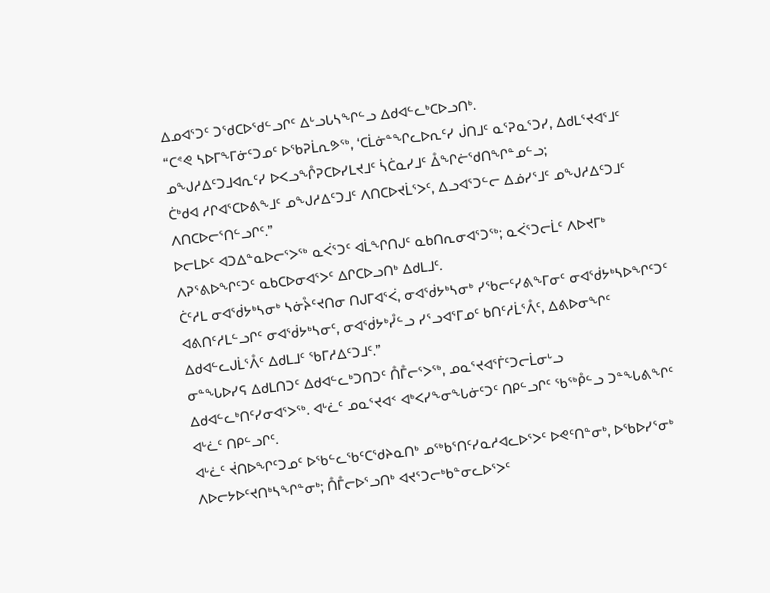ᐃᓄᐊᕐᑐᑦ ᑐᖁᑕᐅᖁᓪᓗᒋᑦ ᐃᒡᓗᒐᓴᖏᓪᓗ ᐃᑯᐊᓪᓚᒃᑕᐅᓗᑎᒃ.
“ᑕᕝᕙ ᓴᐅᒥᖕᒥᓃᑦᑐᓄᑦ ᐅᖃᕈᒫᕆᕗᖅ, ‘ᑕᒫᓃᓐᖏᓚᐅᕆᑦᓯ ᒎᑎᒧᑦ ᓇᕐᕈᓇᕐᑐᓯ, ᐃᑯᒪᕐᔪᐊᕐᒧᑦ ᓄᖑᓱᐃᑦᑐᒧᐊᕆᑦᓯ ᐅᐸᓗᖕᒊᕈᑕᐅᓯᒪᔪᒧᑦ ᓵᑖᓇᓯᒧᑦ ᐂᖏᓖᖁᑎᖏᓐᓄᓪᓗ;
ᑖᒃᑯᐊ ᓱᒋᐊᕐᑕᐅᕕᖕᒧᑦ ᓄᖑᓱᐃᑦᑐᒧᑦ ᐱᑎᑕᐅᔪᒫᕐᐳᑦ, ᐃᓗᐊᕐᑐᓪᓕ ᐃᓅᓯᕐᒧᑦ ᓄᖑᓱᐃᑦᑐᒧᑦ ᐱᑎᑕᐅᓕᕐᑎᓪᓗᒋᑦ.”
ᐅᓕᒪᐅᑦ ᐊᑐᐃᓐᓇᐅᓕᕐᐳᖅ ᓇᐹᕐᑐᑦ ᐊᒫᖏᑎᒍᑦ ᓇᑲᑎᕆᓂᐊᕐᑐᖅ; ᓇᐹᕐᑐᓕᒫᑦ ᐱᐅᔪᒥᒃ ᐱᕈᕐᕕᐅᖏᑦᑐᑦ ᓇᑲᑕᐅᓂᐊᕐᐳᑦ ᐃᒋᑕᐅᓗᑎᒃ ᐃᑯᒪᒧᑦ.
ᑖᑦᓱᒪ ᓂᐊᖂᔭᒃᓴᓂᒃ ᓴᓃᔧᑦᔪᑎᓂ ᑎᒍᒥᐊᕐᐹ, ᓂᐊᖂᔭᒃᓴᓂᒃ ᓯᖃᓕᑦᓯᕕᖕᒥᓂᑦ ᓂᐊᖂᔭᒃᓴᐅᖏᑦᑐᑦ ᐊᕕᑎᑦᓱᒪᓪᓗᒋᑦ ᓂᐊᖂᔭᒃᓴᓂᑦ, ᓂᐊᖂᔭᒃᓮᓪᓗ ᓯᕐᓗᐊᕐᒥᓄᑦ ᑲᑎᑦᓱᒫᕐᐰᑦ, ᐃᕕᐅᓂᖏᑦ ᐃᑯᐊᓪᓚᒍᒫᕐᐰᑦ ᐃᑯᒪᒧᑦ ᖃᒥᓱᐃᑦᑐᒧᑦ.”
ᓂᓐᖓᐅᓯᕋ ᐃᑯᒪᑎᑐᑦ ᐃᑯᐊᓪᓚᒃᑐᑎᑐᑦ ᑍᒤᓕᕐᐳᖅ, ᓄᓇᕐᔪᐊᕐᒦᑦᑐᓕᒫᓂᒡᓗ ᐃᑯᐊᓪᓚᒃᑎᑦᓯᓂᐊᕐᐳᖅ. ᐊᒡᓛᑦ ᓄᓇᕐᔪᐊᑉ ᐊᒃᐸᓯᖕᓂᖓᓃᑦᑐᑦ ᑎᑭᓪᓗᒋᑦ ᖃᖅᑬᓪᓗ ᑐᓐᖓᕕᖏᑦ ᐊᒡᓛᑦ ᑎᑭᓪᓗᒋᑦ.
ᐊᒡᓛᑦ ᔫᑎᐅᖏᑦᑐᓄᑦ ᐅᖃᓪᓚᖃᑦᑕᖁᔨᓇᑎᒃ ᓄᖅᑲᕐᑎᑦᓯᓇᓱᐊᓚᐅᕐᐳᑦ ᐅᕙᑦᑎᓐᓂᒃ, ᐅᖃᐅᓯᕐᓂᒃ ᐱᐅᓕᔭᐅᑦᔪᑎᒃᓴᖏᓐᓂᒃ; ᑍᒤᓕᐅᕐᓗᑎᒃ ᐊᔪᕐᑐᓕᒃᑲᓐᓂᓚᐅᕐᐳᑦ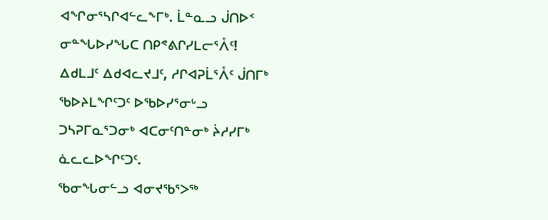ᐊᖏᓂᕐᓴᒋᐊᓪᓚᖕᒥᒃ. ᒫᓐᓇᓗ ᒎᑎᐅᑉ ᓂᓐᖓᐅᓯᖓᑕ ᑎᑭᕝᕕᒋᓯᒪᓕᕐᐰᑦ!
ᐃᑯᒪᒧᑦ ᐃᑯᐊᓚᔪᒧᑦ, ᓱᒋᐊᕈᒫᕐᐰᑦ ᒎᑎᒥᒃ ᖃᐅᔨᒪᖏᑦᑐᑦ ᐅᖃᐅᓯᕐᓂᒡᓗ ᑐᓴᕈᒥᓇᕐᑐᓂᒃ ᐊᑕᓂᑦᑎᓐᓂᒃ ᔩᓱᓯᒥᒃ ᓈᓚᓚᐅᖏᑦᑐᑦ.
ᖃᓂᖓᓂᓪᓗ ᐊᓂᔪᖃᕐᐳᖅ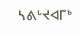ᓴᕕᒡᔪᐊᒥᒃ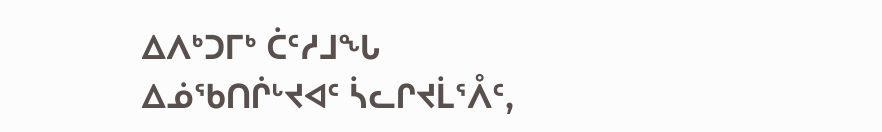ᐃᐱᒃᑐᒥᒃ ᑖᑦᓱᒧᖓ ᐃᓅᖃᑎᒌᒡᔪᐊᑦ ᓵᓚᒋᔪᒫᕐᐰᑦ,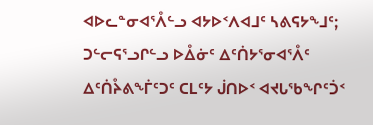ᐊᐅᓚᓐᓂᐊᕐᐰᓪᓗ ᐊᔭᐅᑉᐱᐊᒧᑦ ᓴᕕᕋᔭᖕᒧᑦ; ᑐᓪᓕᕋᕐᓗᒋᓪᓗ ᐅᐂᓃᑦ ᐃᑦᑏᔭᕐᓂᐊᕐᐰᑦ ᐃᑦᑏᔧᕕᖕᒦᑦᑐᑦ ᑕᒪᑦᔭ ᒎᑎᐅᑉ ᐊᔪᒐᖃᖏᑦᑑᑉ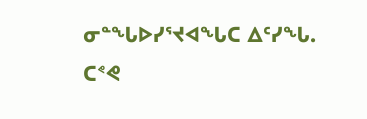ᓂᓐᖓᐅᓯᕐᔪᐊᖓᑕ ᐃᑦᓯᖓ.
ᑕᕝᕙ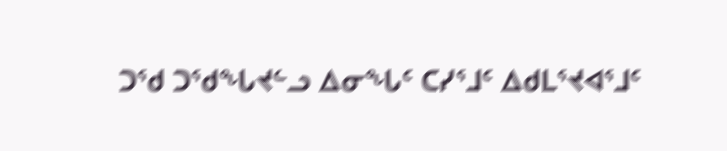ᑐᖁ ᑐᖁᖓᔪᓪᓗ ᐃᓂᖓᑦ ᑕᓯᕐᒧᑦ ᐃᑯᒪᕐᔪᐊᕐᒧᑦ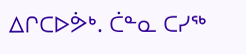ᐃᒋᑕᐅᕘᒃ. ᑖᓐᓇ ᑕᓯᖅ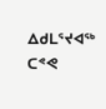ᐃᑯᒪᕐᔪᐊᖅ ᑕᕝᕙ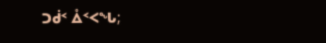ᑐᑰᑉ ᐂᑉᐸᖓ;